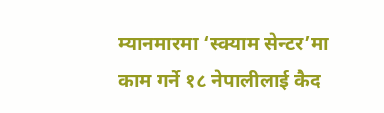म्यानमारमा ‘स्क्याम सेन्टर’मा काम गर्ने १८ नेपालीलाई कैद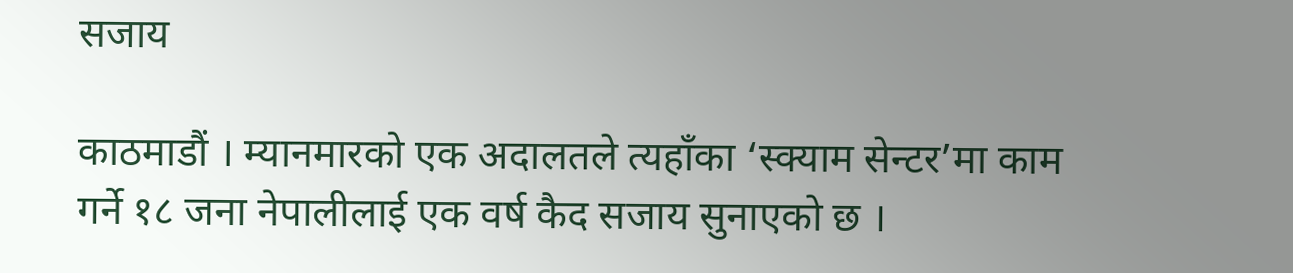सजाय

काठमाडौं । म्यानमारको एक अदालतले त्यहाँका ‘स्क्याम सेन्टर’मा काम गर्ने १८ जना नेपालीलाई एक वर्ष कैद सजाय सुनाएको छ ।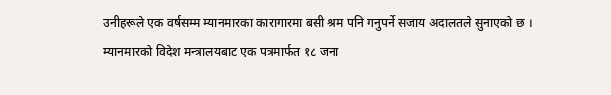उनीहरूले एक वर्षसम्म म्यानमारका कारागारमा बसी श्रम पनि गनुपर्ने सजाय अदालतले सुनाएको छ । म्यानमारको विदेश मन्त्रालयबाट एक पत्रमार्फत १८ जना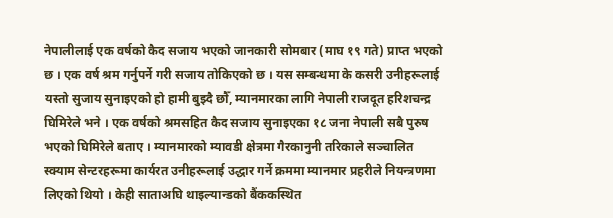नेपालीलाई एक वर्षको कैद सजाय भएको जानकारी सोमबार (माघ १९ गते) प्राप्त भएको छ । एक वर्ष श्रम गर्नुपर्ने गरी सजाय तोकिएको छ । यस सम्बन्धमा के कसरी उनीहरूलाई यस्तो सुजाय सुनाइएको हो हामी बुझ्दै छौँ, म्यानमारका लागि नेपाली राजदूत हरिशचन्द्र घिमिरेले भने । एक वर्षको श्रमसहित कैद सजाय सुनाइएका १८ जना नेपाली सबै पुरुष भएको घिमिरेले बताए । म्यानमारको म्यावडी क्षेत्रमा गैरकानुनी तरिकाले सञ्चालित स्क्याम सेन्टरहरूमा कार्यरत उनीहरूलाई उद्धार गर्ने क्रममा म्यानमार प्रहरीले नियन्त्रणमा लिएको थियो । केही साताअघि थाइल्यान्डको बैंककस्थित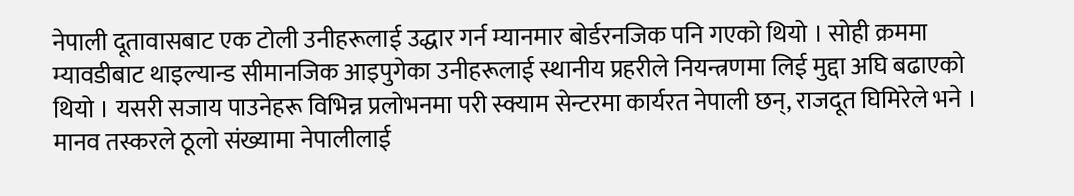नेपाली दूतावासबाट एक टोली उनीहरूलाई उद्धार गर्न म्यानमार बोर्डरनजिक पनि गएको थियो । सोही क्रममा म्यावडीबाट थाइल्यान्ड सीमानजिक आइपुगेका उनीहरूलाई स्थानीय प्रहरीले नियन्त्रणमा लिई मुद्दा अघि बढाएको थियो । यसरी सजाय पाउनेहरू विभिन्न प्रलोभनमा परी स्क्याम सेन्टरमा कार्यरत नेपाली छन्, राजदूत घिमिरेले भने । मानव तस्करले ठूलो संख्यामा नेपालीलाई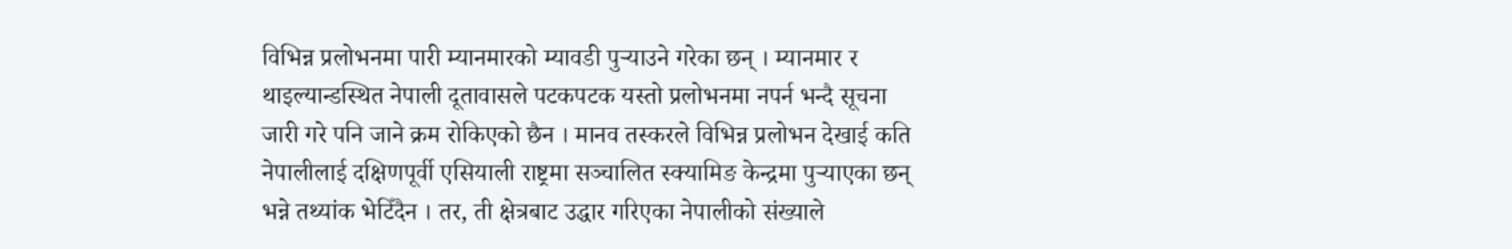विभिन्न प्रलोभनमा पारी म्यानमारको म्यावडी पुर्‍याउने गरेका छन् । म्यानमार र थाइल्यान्डस्थित नेपाली दूतावासले पटकपटक यस्तो प्रलोभनमा नपर्न भन्दै सूचना जारी गरे पनि जाने क्रम रोकिएको छैन । मानव तस्करले विभिन्न प्रलोभन देखाई कति नेपालीलाई दक्षिणपूर्वी एसियाली राष्ट्रमा सञ्चालित स्क्यामिङ केन्द्रमा पुर्‍याएका छन् भन्ने तथ्यांक भेटिँदैन । तर, ती क्षेत्रबाट उद्धार गरिएका नेपालीको संख्याले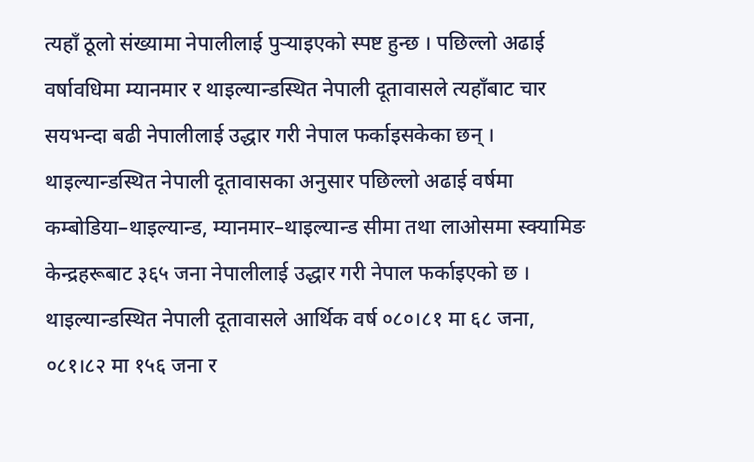त्यहाँ ठूलो संख्यामा नेपालीलाई पुर्‍याइएको स्पष्ट हुन्छ । पछिल्लो अढाई वर्षावधिमा म्यानमार र थाइल्यान्डस्थित नेपाली दूतावासले त्यहाँबाट चार सयभन्दा बढी नेपालीलाई उद्धार गरी नेपाल फर्काइसकेका छन् । थाइल्यान्डस्थित नेपाली दूतावासका अनुसार पछिल्लो अढाई वर्षमा कम्बोडिया–थाइल्यान्ड, म्यानमार–थाइल्यान्ड सीमा तथा लाओसमा स्क्यामिङ केन्द्रहरूबाट ३६५ जना नेपालीलाई उद्धार गरी नेपाल फर्काइएको छ । थाइल्यान्डस्थित नेपाली दूतावासले आर्थिक वर्ष ०८०।८१ मा ६८ जना, ०८१।८२ मा १५६ जना र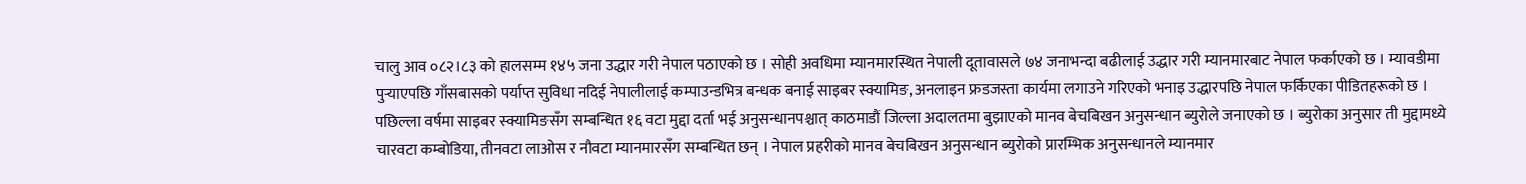चालु आव ०८२।८३ को हालसम्म १४५ जना उद्धार गरी नेपाल पठाएको छ । सोही अवधिमा म्यानमारस्थित नेपाली दूतावासले ७४ जनाभन्दा बढीलाई उद्धार गरी म्यानमारबाट नेपाल फर्काएको छ । म्यावडीमा पुर्‍याएपछि गाँसबासको पर्याप्त सुविधा नदिई नेपालीलाई कम्पाउन्डभित्र बन्धक बनाई साइबर स्क्यामिङ, अनलाइन फ्रडजस्ता कार्यमा लगाउने गरिएको भनाइ उद्धारपछि नेपाल फर्किएका पीडितहरूको छ । पछिल्ला वर्षमा साइबर स्क्यामिङसँग सम्बन्धित १६ वटा मुद्दा दर्ता भई अनुसन्धानपश्चात् काठमाडौं जिल्ला अदालतमा बुझाएको मानव बेचबिखन अनुसन्धान ब्युरोले जनाएको छ । ब्युरोका अनुसार ती मुद्दामध्ये चारवटा कम्बोडिया, तीनवटा लाओस र नौवटा म्यानमारसँग सम्बन्धित छन् । नेपाल प्रहरीको मानव बेचबिखन अनुसन्धान ब्युरोको प्रारम्भिक अनुसन्धानले म्यानमार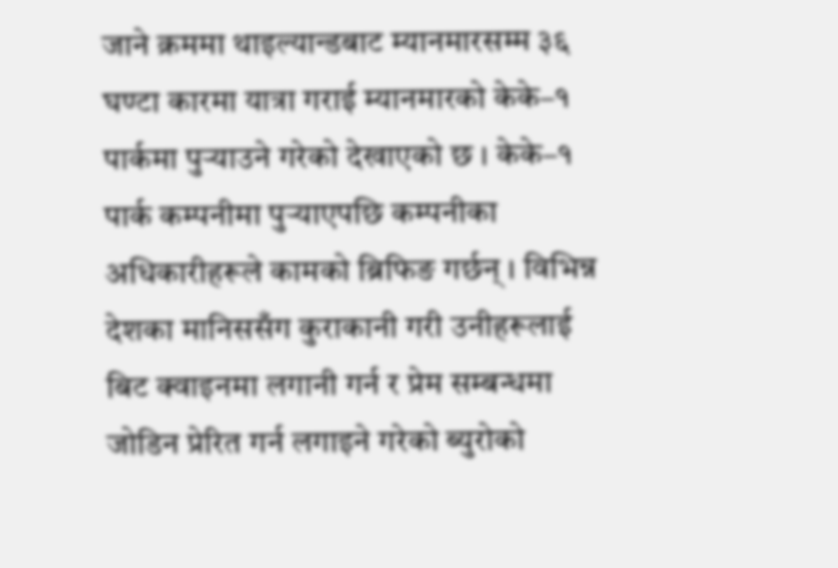जाने क्रममा थाइल्यान्डबाट म्यानमारसम्म ३६ घण्टा कारमा यात्रा गराई म्यानमारको केके–१ पार्कमा पुर्‍याउने गरेको देखाएको छ । केके–१ पार्क कम्पनीमा पुर्‍याएपछि कम्पनीका अधिकारीहरूले कामको ब्रिफिङ गर्छन् । विभिन्न देशका मानिससँग कुराकानी गरी उनीहरूलाई बिट क्वाइनमा लगानी गर्न र प्रेम सम्बन्धमा जोडिन प्रेरित गर्न लगाइने गरेको ब्युरोको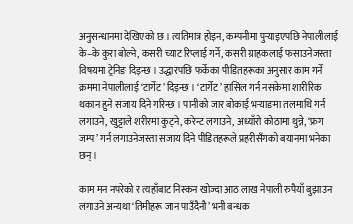अनुसन्धानमा देखिएको छ । त्यतिमात्र होइन, कम्पनीमा पुर्‍याइएपछि नेपालीलाई के–के कुरा बोल्ने, कसरी च्याट रिप्लाई गर्ने, कसरी ग्राहकलाई फसाउनेजस्ता विषयमा ट्रेनिङ दिइन्छ । उद्धारपछि फर्केका पीडितहरूका अनुसार काम गर्ने क्रममा नेपालीलाई ‘टार्गेट’ दिइन्छ । ‘टार्गेट’ हासिल गर्न नसकेमा शारीरिक थकान हुने सजाय दिने गरिन्छ । पानीको जार बोकाई भर्‍याङमा तलमाथि गर्न लगाउने, खुट्टाले शरीरमा कुट्ने, करेन्ट लगाउने, अध्याँरो कोठामा थुन्ने, ‘फ्रग जम्प’ गर्न लगाउनेजस्ता सजाय दिने पीडितहरूले प्रहरीसँगको बयानमा भनेका छन् ।

काम मन नपरेको र त्यहाँबाट निस्कन खोज्दा आठ लाख नेपाली रुपैयाँ बुझाउन लगाउने अन्यथा ‘तिमीहरू जान पाउँदैनौ’ भनी बन्धक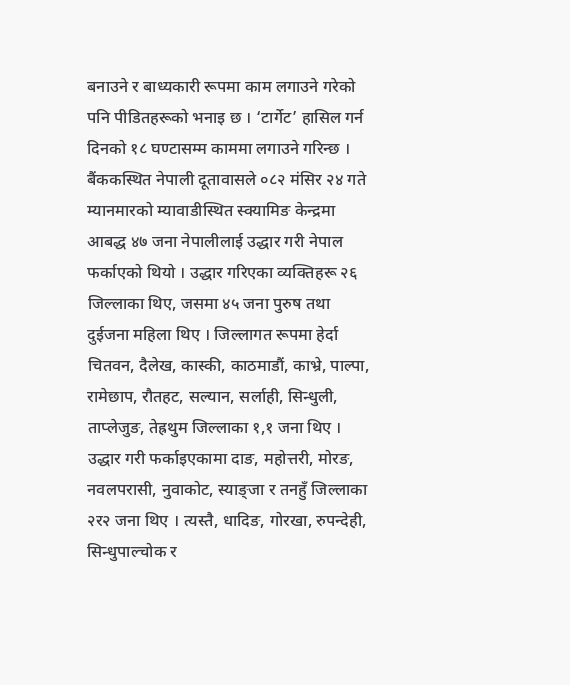बनाउने र बाध्यकारी रूपमा काम लगाउने गरेको पनि पीडितहरूको भनाइ छ । ‘टार्गेट’ हासिल गर्न दिनको १८ घण्टासम्म काममा लगाउने गरिन्छ । बैंककस्थित नेपाली दूतावासले ०८२ मंसिर २४ गते म्यानमारको म्यावाडीस्थित स्क्यामिङ केन्द्रमा आबद्ध ४७ जना नेपालीलाई उद्धार गरी नेपाल फर्काएको थियो । उद्धार गरिएका व्यक्तिहरू २६ जिल्लाका थिए, जसमा ४५ जना पुरुष तथा दुईजना महिला थिए । जिल्लागत रूपमा हेर्दा चितवन, दैलेख, कास्की, काठमाडौं, काभ्रे, पाल्पा, रामेछाप, रौतहट, सल्यान, सर्लाही, सिन्धुली, ताप्लेजुङ, तेह्रथुम जिल्लाका १,१ जना थिए । उद्धार गरी फर्काइएकामा दाङ, महोत्तरी, मोरङ, नवलपरासी, नुवाकोट, स्याङ्जा र तनहुँ जिल्लाका २र२ जना थिए । त्यस्तै, धादिङ, गोरखा, रुपन्देही, सिन्धुपाल्चोक र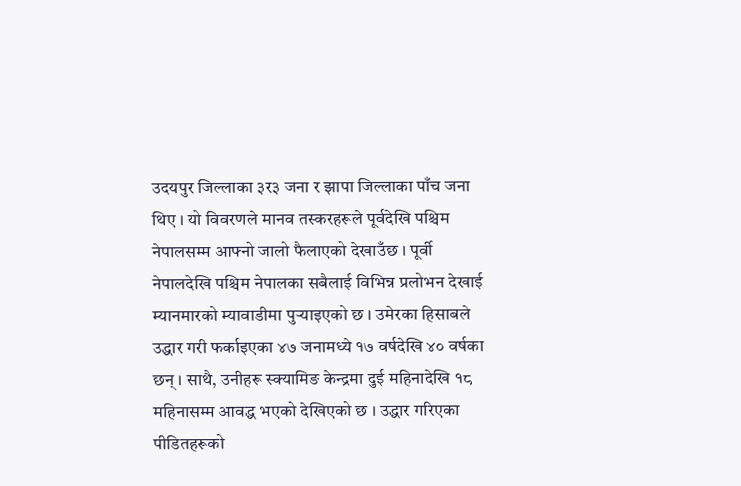उदयपुर जिल्लाका ३र३ जना र झापा जिल्लाका पाँच जना थिए । यो विवरणले मानव तस्करहरूले पूर्वदेखि पश्चिम नेपालसम्म आफ्नो जालो फैलाएको देखाउँछ । पूर्वी नेपालदेखि पश्चिम नेपालका सबैलाई विभिन्न प्रलोभन देखाई म्यानमारको म्यावाडीमा पुर्‍याइएको छ । उमेरका हिसाबले उद्धार गरी फर्काइएका ४७ जनामध्ये १७ वर्षदेखि ४० वर्षका छन् । साथै, उनीहरू स्क्यामिङ केन्द्रमा दुई महिनादेखि १८ महिनासम्म आवद्ध भएको देखिएको छ । उद्धार गरिएका पीडितहरूको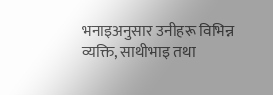भनाइअनुसार उनीहरू विभिन्न व्यक्ति, साथीभाइ तथा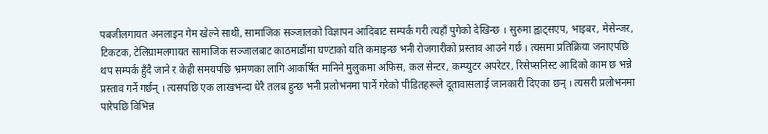पबजीलगायत अनलाइन गेम खेल्ने साथी, सामाजिक सञ्जालको विज्ञापन आदिबाट सम्पर्क गरी त्यहाँ पुगेको देखिन्छ । सुरुमा ह्वाट्सएप, भाइबर, मेसेन्जर, टिकटक, टेलिग्रामलगायत सामाजिक सञ्जालबाट काठमाडौंमा घण्टाको यति कमाइन्छ भनी रोजगारीको प्रस्ताव आउने गर्छ । त्यसमा प्रतिक्रिया जनाएपछि थप सम्पर्क हुँदै जाने र केही समयपछि भ्रमणका लागि आकर्षित मानिने मुलुकमा अफिस, कल सेन्टर, कम्प्युटर अपरेटर, रिसेप्सनिस्ट आदिको काम छ भन्ने प्रस्ताव गर्ने गर्छन् । त्यसपछि एक लाखभन्दा धेरै तलब हुन्छ भनी प्रलोभनमा पार्ने गरेको पीडितहरूले दूतावासलाई जानकारी दिएका छन् । त्यसरी प्रलोभनमा पारेपछि विभिन्न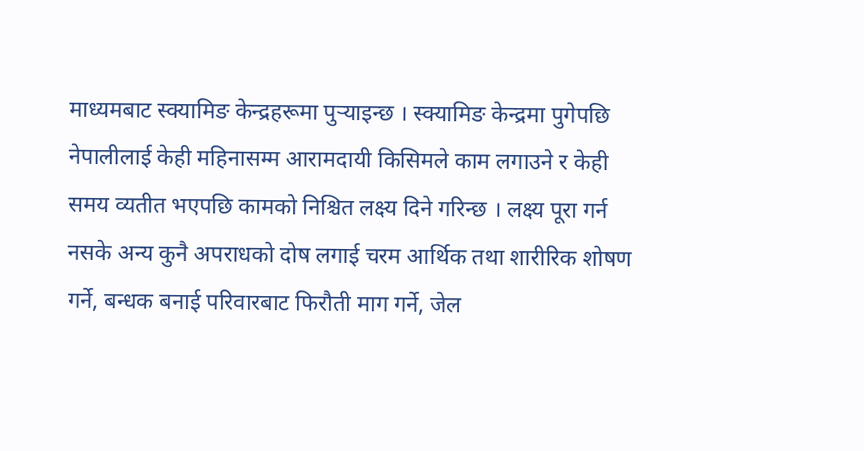माध्यमबाट स्क्यामिङ केन्द्रहरूमा पुर्‍याइन्छ । स्क्यामिङ केन्द्रमा पुगेपछि नेपालीलाई केही महिनासम्म आरामदायी किसिमले काम लगाउने र केही समय व्यतीत भएपछि कामको निश्चित लक्ष्य दिने गरिन्छ । लक्ष्य पूरा गर्न नसके अन्य कुनै अपराधको दोष लगाई चरम आर्थिक तथा शारीरिक शोषण गर्ने, बन्धक बनाई परिवारबाट फिरौती माग गर्ने, जेल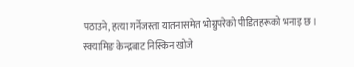पठाउने, हत्या गर्नेजस्ता यातनासमेत भोग्नुपरेको पीडितहरूको भनाइ छ । स्क्यामिङ केन्द्रबाट निस्किन खोजे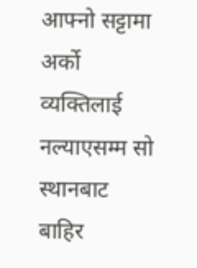आफ्नो सट्टामा अर्को व्यक्तिलाई नल्याएसम्म सो स्थानबाट बाहिर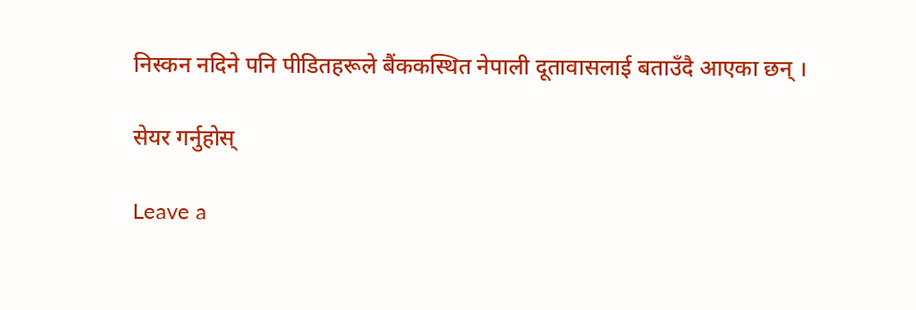निस्कन नदिने पनि पीडितहरूले बैंककस्थित नेपाली दूतावासलाई बताउँदै आएका छन् ।

सेयर गर्नुहोस्

Leave a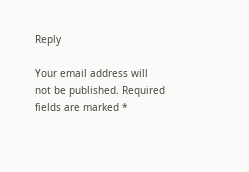Reply

Your email address will not be published. Required fields are marked *